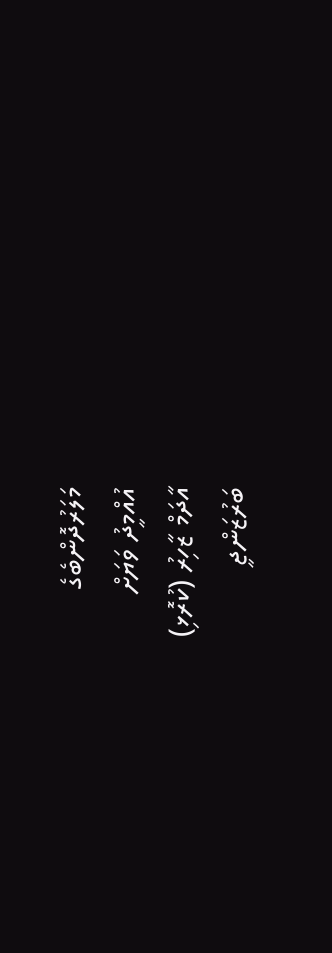މަލަރުދޮންބެގެ
އުއްމީދު ވަޔަށް
އާދަމް ޒާހިރު (ކުރޮޅި)
ބަރުޒަންޖީ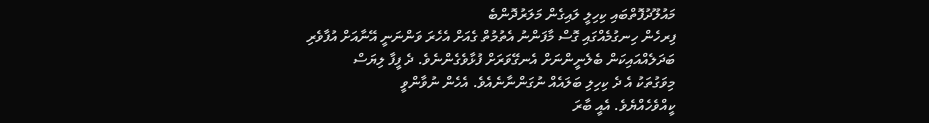މައުލޫދުފޮތްބައި ކިހިލީ ލައިގެން މަލަރުދޮންބެ
ފިރހެން ހިނގުމެއްގައި ގޮސް މާފަންނު އެތުމުތް ގެއަށް އެހެރަ ވަންނަނީ އޭނާއަށް އުފާވެރި
ބަދަލެއްއައިކަން ބެލެނީންނަށް އެނގޭވަރަށް ފުޅާވެގެންނެވެ. ދެ ފީފާ ލިޔަސް
މިވަގުތަކު އެ ދެ ކިހިލި ބަލައެއް ނުގަންނާނެއެވެ. އެހެން ނުވާންވީ
ކީއްވެހެއްޔެވެ. އެއީ ބާރަ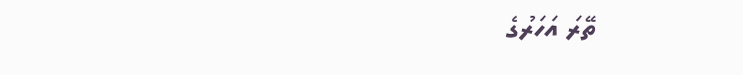ތޭރަ އަހަރުގެ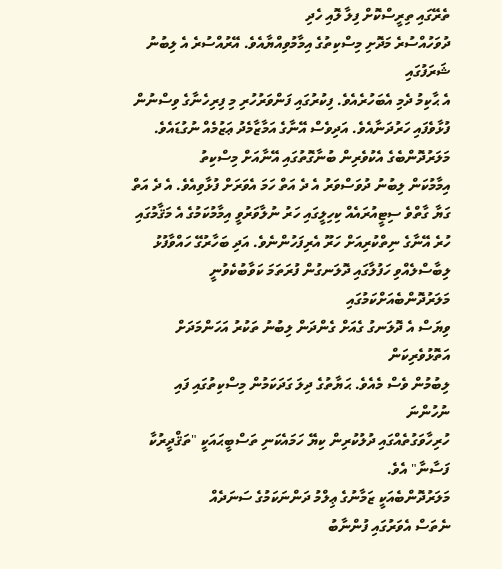ތެރޭގައި ތިރީސްކޮށް ފިލާ ލޮއި ހެދި
ދުވަހުއްސުރެ މަދޮށި މިސްކިތުގެ އިމާމުވިއްޔާއެވެ. އޭރުއްސުރެ އެ ލިބުނު ޝަރަފުގައި
އެ ޙާކިމު ދެމި އެބަހުރެއެވެ. ފިކުރުގައި ފަންވަރުހުރި މި ފިރިހެނާގެ ވިސްނުން
ފުޅާވެފައި ހަރުދަނާއެވެ. އަދިވެސް އޭނާގެ އަމާޒާމެދު ޢަޒުމެއް ނުގުޑައެވެ.
މަލަރުދޮންބެގެ އެކުވެރިން ބުނާގޮތުގައި އޭނާއަށް މިސްކިތު
އިމާމުކަން ލިބުނު ދުވަސްވަރު އެ ދެ އަތް ހަމަ އެވަރަށް ފުޅާވިއެވެ. އެ ދެ އަތް
ގަޔާ ގާތްވެ ސިޓީއުރައެއް ކިހިލީގައި ހަރު ނުލާވަރުވީ އިމާމުކަމުގެ އެ މަޤާމުގައި
ހުރެ އޭނާގެ ނިތްކުރިއަށް ހަރޫ އެރިފަހުންނެވެ. އަދި ބަހާރުގޭ ހައްވާފުޅު
ލިބާސްލެއްވި ހަފުލާގައި ދޮލަނގުން ފުރަތަމަ ކަވާބުކެވުނީ މަލަރުދޮންބެއަށްކަމުގައި
ވިޔަސް އެ ދޮލަނގު ގެއަށް ގެންދަން ލިބުނު ތަކުރު އަހަންމަދަށް އަތޮޅުވެރިކަން
ލިބުމުން ވެސް މެއެވެ. ޙަޔާތުގެ ދިލަ ގަދަކަމުން މިސްކިތުގައި ފައި ނުހުންނަ
ހުރިހާވަގުތެއްގައި ދުލުކުރިން ކިޔޭ ހަމައެކަނި ތަސްބީޙައަކީ "ތަޤްދީރުކާ
ފަސާނާ" އެވެ.
މަލަރުދޮންބެއަކީ ޒަމާނުގެ ޢިލްމު ދަންނަކަމުގެ ސަނަދެއް
ނެތަސް އެވަރުގައި ފުންނާބު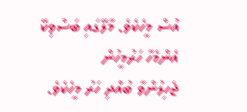އުސް މީހެކެވެ. މާލޭގައި ބަސްވިކޭ އެންމެހާ ހަރުމީހުން
ޖެހިލުންވާ ބުއްދި ހަރު މީހެކެވެ.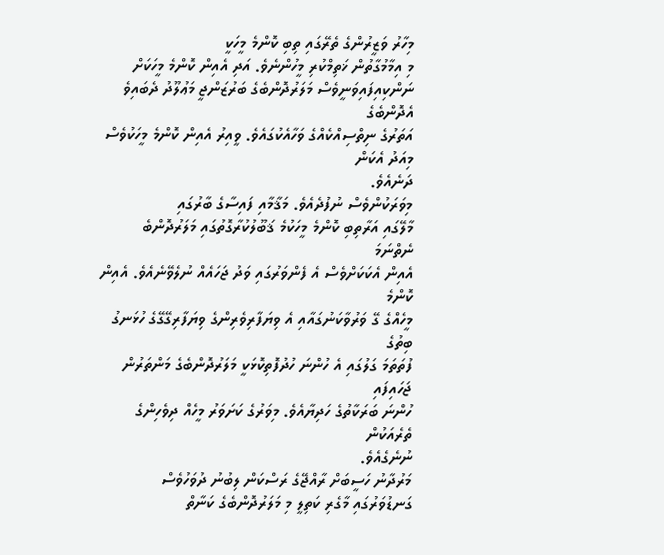މިހާރު ވަޒީރުންގެ ތެރޭގައި ތިބި ކޮންމެ މީހަކީ
މި އިމާމުގާތުން ޚަތިމްކުރި މީހުންނެވެ. އަދި އެއިން ކޮންމެ މީހަކަށް
ނަންކިއިފައިވަނީވެސް މަލަރުދޮންބެގެ ބަރުޒަންޖީ މަޢުލޫދު ދެބައިވެ އެދޮންބެގެ
އަތަރުގެ ނިތްސިއްކެއްގެ ވަހާއެކުގައެވެ. ވީއިރު އެއިން ކޮންމެ މީހަކުވެސް މިއަދު އެކަން
ދަނެއެވެ.
މިވަރަކުންވެސް ނުފުދެއެވެ. މަޤާމާއި ފައިސާގެ ބާރުގައި
މާލޭގައި އަރާތިބި ކޮންމެ މީހަކުމެ ޤަބޫލުކުރާގޮތުގައި މަލަރުދޮންބެ ނެތްނަމަ
އެއިން އެކަކަށްވެސް އެ ފެންވަރުގައި ވަދު ޖަހައެއް ނުލެވޭނެއެވެ. އެއިން ކޮންމެ
މީހެއްގެ ގޭ ވަރުވާކަނުގައާއި އެ ވިޔަފާރިވެރިންގެ ވިޔަފާރިގޭގޭގެ ހުޅަނގު ބިތުގެ
ފުތަތަމަ ގަލުގައި އެ ހުންނަ ހުދުފޮތިކޮޅަކީ މަލަރުދޮންބެގެ މަންތަރުން ޖަހައިފައި
ހުންނަ ބަރަކާތުގެ ހަދިޔާއެވެ. މިވަރުގެ ކަށަވަރު މީހެއް ދިވެހިންގެ ތެރެއަކުން
ނުނެގެއެވެ.
މަރުދާނު ހަސީބަށް ރާއްޖޭގެ ރަސްކަން ލިބުނު ދުވަހުވެސް
ގަނޑުވަރުގައި މާގެރި ކަތިލީ މި މަލަރުދޮންބެގެ ކަނާތް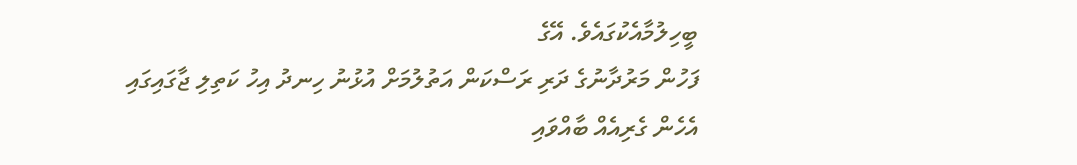ބީހިލުމާއެކުގައެވެ. އޭގެ
ފަހުން މަރުދާނުގެ ދަރި ރަސްކަން އަތުލުމަށް އުޅުނު ހިނދު އިހު ކަތިލި ޖާގައިގައި
އެހެން ގެރިއެއް ބާއްވައި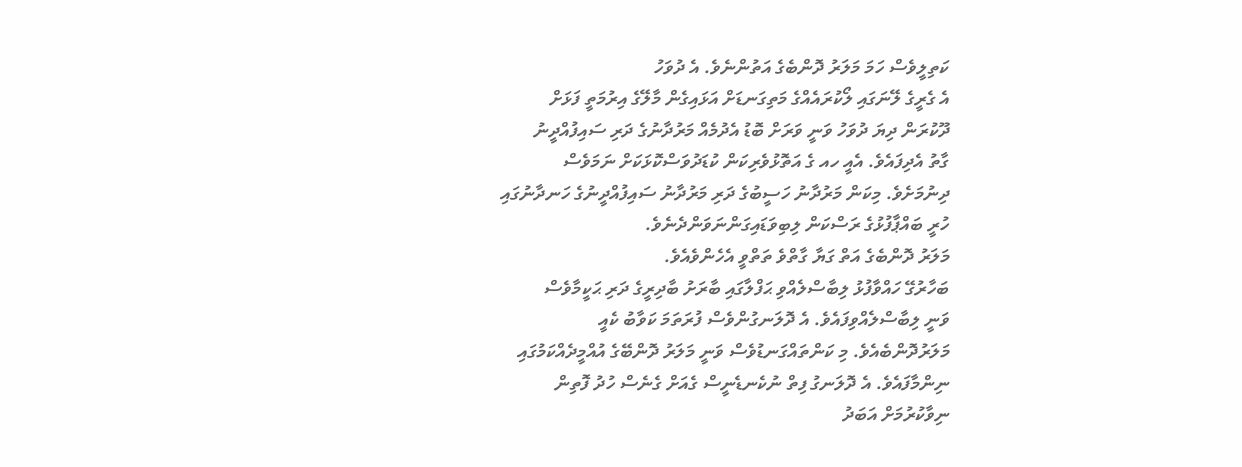ކަތިލީވެސް ހަމަ މަލަރު ދޮންބެގެ އަތުންނެވެ. އެ ދުވަހު
އެ ގެރީގެ ލޭނަގައި ލޯކުރައެއްގެ މަތިގަނޑަށް އަޅައިގެން މާލޭގެ އިރުމަތީ ފަޅަށް
ދޫކުރަން ދިޔަ ދުވަހު ވަނީ ވަރަށް ބޮޑު އެދުމެއް މަރުދާނުގެ ދަރި ސައިފުއްދީނު
ގާތު އެދިފައެވެ. އެއީ ހއ ގެ އަތޮޅުވެރިކަން ކުޑަދުވަސްކޮޅަކަށް ނަމަވެސް
ދިނުމަށެވެ. މިކަން މަރުދާނު ހަސީބުގެ ދަރި މަރުދާނު ސައިފުއްދީނުގެ ހަނދާނުގައި
ހުރީ ބައްޕާފުޅުގެ ރަސްކަން ލިބިވަޑައިގަންނަވަންދެނެވެ.
މަލަރު ދޮންބެގެ އަތް ގަޔާ ގާތްވެ ތަތްވީ އެހެންވެއެވެ.
ބަހާރުގޭ ހައްވާފުޅު ލިބާސްލެއްވި ޙަފްލާގައި ބާރަށު ބާދިރީގެ ދަރި ޙަކީމާވެސް
ވަނީ ލިބާސްލެއްވިފައެވެ. އެ ދޮލަނގުންވެސް ފުރަތަމަ ކަވާބު ކެއީ
މަލަރުދޮންބެއެވެ. މި ކަންތައްގަނޑުވެސް ވަނީ މަލަރު ދޮންބޭގެ އުއްމީދެއްކަމުގައި
ނިންމާފައެވެ. އެ ދޮލަނގު ފިތް ނުކެނޑެނީސް ގެއަށް ގެނެސް ހުދު ފޮތިން
ނިވާކުރުމަށް އަބަދު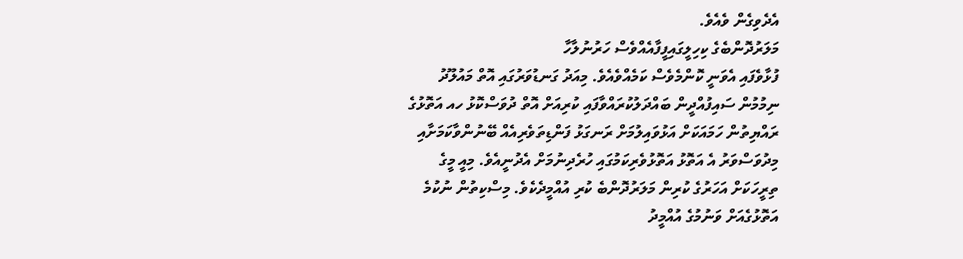އެދެވިގެން ވެއެވެ.
މަލަރުދޮންބެގެ ކިހިލީގައިފީފާއެއްވެސް ހަރުނުލާހާ
ފުޅާވެފައި އެވަނީ ކޮންމެވެސް ކަމެއްވެއެވެ. މިއަދު ގަނޑުވަރުގައި އޮތް މައުލޫދު
ނިމުމުން ސައިފުއްދީން ބައްދަލުކުރައްވާފައި ކުރިއަށް އޮތް ދުވަސްކޮޅު ހއ އަތޮޅުގެ
ރައްޔިތުން ހަމައަކަށް އަޅުވައިލުމަށް ރަނގަޅު ފަންޑިތަވެރިއެއް ބޭނުންވާކަމަށާއި
މިދުވަސްވަރު އެ އަތޮޅު އަތޮޅުވެރިކަމުގައި ހުރެދިނުމަށް އެދުނީއެވެ. މިއީ މީގެ
ތިރީހަކަށް އަހަރުގެ ކުރިން މަލަރުދޮންބެ ކުރި އުއްމީދެކެވެ. މިސްކިތުން ނުކުމެ
އަތޮޅުގެއަށް ވަނުމުގެ އުއްމީދު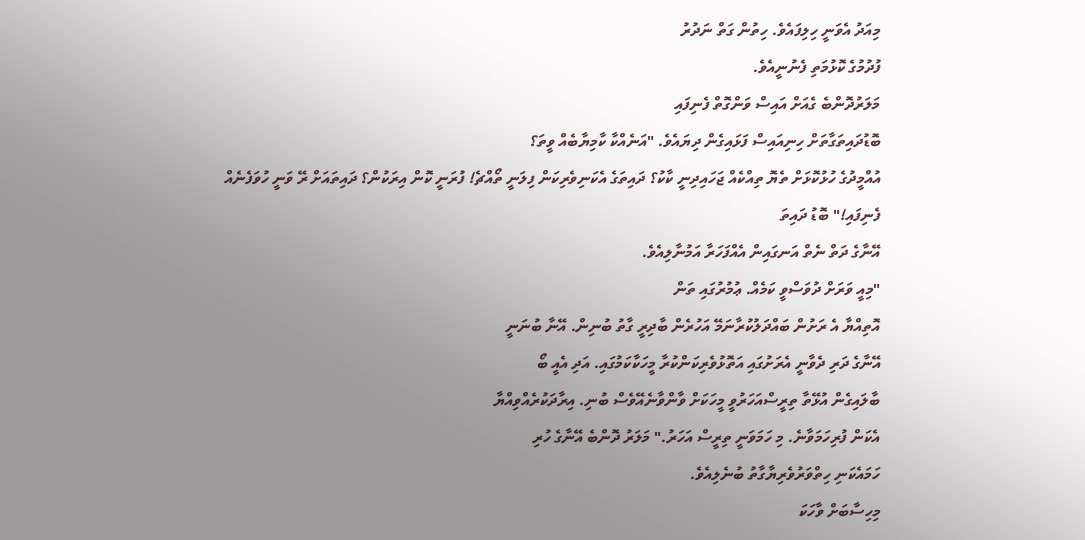މިއަދު އެވަނީ ހިލިފައެވެ. ހިތުން ގަތް ނަދުރު
ފުދުމުގެ ކޮޅުމަތި ފެނުނީއެވެ.
މަލަރުދޮންބެ ގެއަށް އައިސް ވަންގޮތް ފެނިފައި
ބޮޑުދައިތަގާތަށް ހިނިއައިސް ފަޅައިގެން ދިޔައެވެ. "އަނެއްކާ ކާމިޔާބެއް ވީތަ؟
އުއްމީދުގެ ހުޅުކޮޅަށް ތެޔޮ ތިއްކެއް ޖަހައިދިނީ ކާކު؟ ދައިތަގެ އެކަނިވެރިކަން ފިލަނީ ތޯއްޗެ! ފުރަނީ ކޮން އިރަކުން؟ ދައިތައަށް ރޭ ވަނީ ހުވަފެނެއް ފެނިފައި!" ބޮޑު ދައިތަ
އޭނާގެ ދަތް ނެތް އަނގައިން އެއްފަހަރާ އަމުނާލިއެވެ.
"މިއީ ވަރަށް ދުވަސްވީ ކަމެއް. ޢުމުރުގައި ތަން
އޮތިއްޔާ އެ ރަށުން ބައްދަލުކުރާނަމޭ އަހުރެން ބާދިރީ ގާތު ބުނިން. އޭނާ ބުނަނީ
އޭނާގެ ދަރި ދެވާނީ އެރަށުގައި އަތޮޅުވެރިކަންކުރާ މީހަކާކަމުގައި. އަދި އެއީ ބޯ
ބާލައިގެން އުޅޭތާ ތިރީސްއަހަރުވީ މީހަކަށް ވާންވާނެއޭވެސް ބުނި. އިރާދަކުރެއްވިއްޔާ
އެކަން ފުރިހަމަވާނެ. މި ހަމަވަނީ ތިރީސް އަހަރު." މަލަރު ދޮންބެ އޭނާގެ ހުރި
ހަމައެކަނި ހިތްވަރުވެރިޔާގާތު ބުނެލިއެވެ.
މިހިސާބަށް ވާހަކަ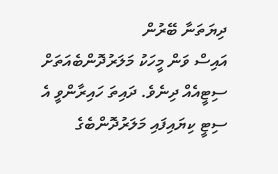ދިޔަތަނާ ބޭރުން
އައިސް ވަން މީހަކު މަލަރުދޮންބެއަތަށް ސިޓީއެއް ދިނެވެ. ދައިތަ ހައިރާންވީ އެ
ސިޓީ ކިޔައިފައި މަލަރުދޮންބެގެ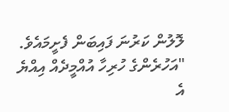ލޮލުން ކަރުނަ ފައިބަން ފެށީމައެވެ.
"އަހުރެންގެ ހުރިހާ އުއްމީދެއް އިއްޔެ އެ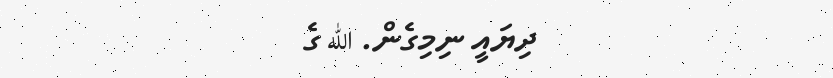ދިޔައީ ނިމިގެން. الله ގެ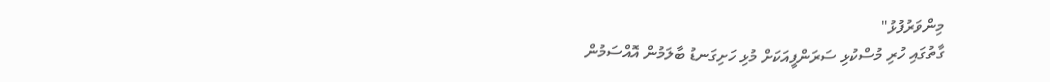މިންވަރުފުޅު"
ގާތުގައި ހުރި މުސްކުޅި ސަރަންފީއަކަށް މުޅި ހަށިގަނޑު ބާލަމުން އޮއްސަމުން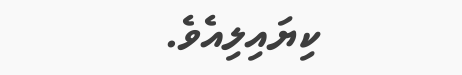ކިޔައިލިއެވެ.